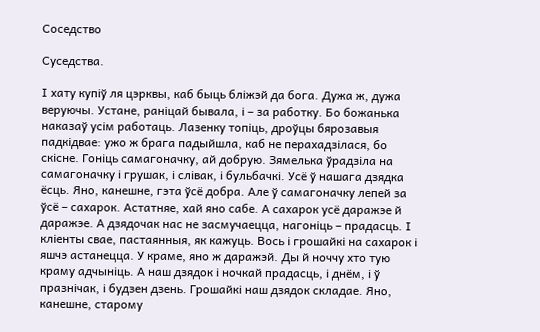Соседство

Суседства.

І хату купіў ля цэрквы, каб быць бліжэй да бога. Дужа ж, дужа веруючы. Устане, раніцай бывала, і – за работку. Бо божанька наказаў усім работаць. Лазенку топіць, дроўцы бярозавыя падкідвае: ужо ж брага падыйшла, каб не перахадзілася, бо скісне. Гоніць самагоначку, ай добрую. Зямелька ўрадзіла на самагоначку і грушак, і слівак, і бульбачкі. Усё ў нашага дзядка ёсць. Яно, канешне, гэта ўсё добра. Але ў самагоначку лепей за ўсё – сахарок. Астатняе, хай яно сабе. А сахарок усё даражэе й даражэе. А дзядочак нас не засмучаецца, нагоніць – прадасць. І кліенты свае, пастаянныя, як кажуць. Вось і грошайкі на сахарок і яшчэ астанецца. У краме, яно ж даражэй. Ды й ноччу хто тую краму адчыніць. А наш дзядок і ночкай прадасць, і днём, і ў празнічак, і будзен дзень. Грошайкі наш дзядок складае. Яно, канешне, старому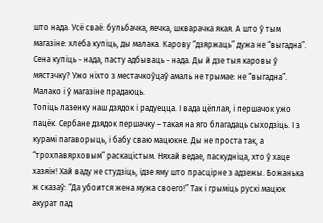што нада. Усё сваё: бульбачка, яечка, шкварачка якая. А што ў тым магазіне: хлеба купіць, ды малака. Карову “дзяржаць” дужа не “выгадна”. Сена купіць - нада, пасту адбываць - нада. Ды й дзе тыя каровы ў мястэчку? Ужо ніхто з местачкоўцаў амаль не трымае: не “выгадна”. Малако і ў магазіне прадаюць.
Топіць лазенку наш дзядок і радуецца. І вада цёплая, і першачок ужо пацёк. Сербане дзядок першачку – такая на яго благадаць сыходзіць. І з курамі пагаворыць, і бабу сваю мацюкне. Ды не проста так, а “трохпавярховым” раскацістым. Няхай ведае, паскудніца, хто ў хаце хазяін! Хай ваду не студзіць, ідзе яму што прасцірне з адзежы. Божанька ж сказаў: “Да убоится жена мужа своего!” Так і грыміць рускі мацюк акурат пад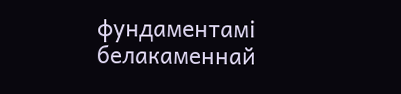фундаментамі белакаменнай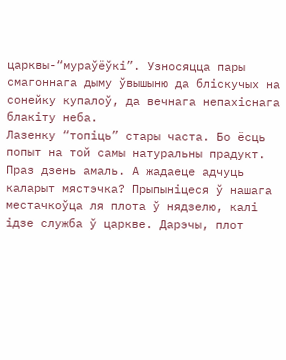царквы-“мураўёўкі”. Узносяцца пары смагоннага дыму ўвышыню да бліскучых на сонейку купалоў, да вечнага непахіснага блакіту неба.
Лазенку “топіць” стары часта. Бо ёсць попыт на той самы натуральны прадукт. Праз дзень амаль. А жадаеце адчуць каларыт мястэчка? Прыпыніцеся ў нашага местачкоўца ля плота ў нядзелю, калі ідзе служба ў царкве. Дарэчы, плот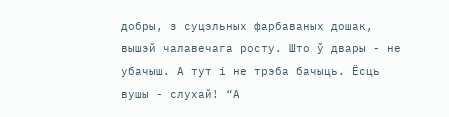добры, з суцэльных фарбаваных дошак, вышэй чалавечага росту. Што ў двары - не убачыш. А тут і не трэба бачыць. Ёсць вушы - слухай! “А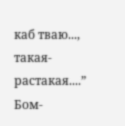каб тваю..., такая-растакая....” Бом-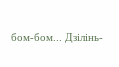бом-бом... Дзілінь-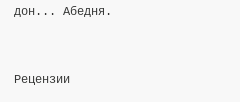дон... Абедня.


Рецензии